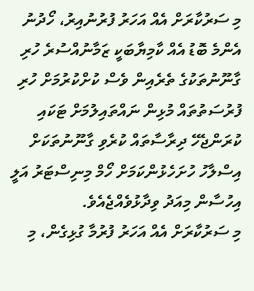މި ސަރުކާރަށް އެއް އަހަރު ފުރުނުއިރު، ހޯދުނު އެންމެ ބޮޑު އެއް ކާމިޔާބަކީ ޒަމާނުއްސުރެ ހުރި ގާނޫނުތަކުގެ ތެރެއިން ވެސް ކުށްކުރުމަށް ހުރި ފުރުސަތުތައް މުޅިން ނައްތައިލުމަށް ޓަކައި ކުރަންޖެހޭ ދިރާސާތައް ކުރެވި ގާނޫނުތަކަށް އިސްލާހު ހުށަހެޅުންކަމަށް ހޯމް މިނިސްޓަރު އަލީ އިހުސާން މިއަދު ވިދާޅުވެއްޖެއެވެ.
މި ސަރުކާރަށް އެއް އަހަރު ފުރުމާ ގުޅިގެން، މި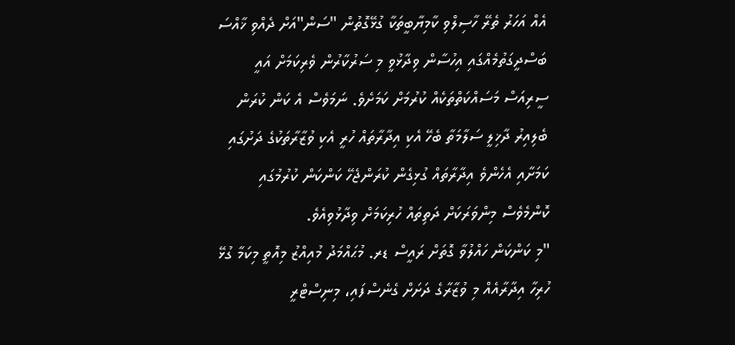އެއް އަހަރު ތެރޭ ހާސިލްވި ކާމިޔާބީތަކާ ގުޅޭގޮތުން "ސަން"އަށް ދެއްވި ޚާއްސަ ބަސްދީގަތުމެއްގައި އިހުސާން ވިދާޅުވީ މި ސަރުކާރުން ވެރިކަމަށް އައީ ސީރިއަސް މަސައްކަތްތަކެއް ކުރުމަށް ކަމަށެވެ. ނަމަވެސް އެ ކަން ކުރަން ބެލިއިރު ދާޚިލީ ސަލާމަތާ ބެހޭ އެކި އިދާރާތައް ހުރީ އެކި ވުޒާރާތަކުގެ ދަށުގައި ކަމަށާއި އެހެންވެ އިދާރާތައް ގުޅިގެން ކުރަންޖެހޭ ކަންކަން ކުރުމުގައި ކޮންމެވެސް މިންވަރަކަށް ދަތިތައް ހުރިކަމަށް ވިދާޅުވިއެވެ.
"މި ކަންކަން ހައްލުވާ ގޮތަށް ރައީސް ޑރ. މުޙައްމަދު މުއިއްޒު މިއޮތީ މިކަމާ ގުޅޭ ހުރިހާ އިދާރާއެއް މި ވުޒާރާގެ ދަށަށް ގެނެސްފައި، މިނިސްޓްރީ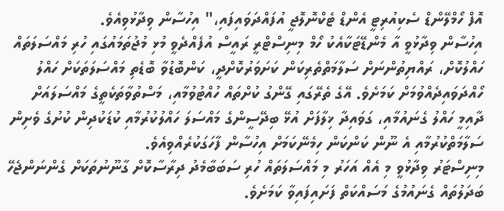އޮފް ހޯމްލޭންޑް ސެކިއުރިޓީ އެންޑް ޓެކްނޮލޮޖީ އުފައްދަވައިފައި،" އިހުސާން ވިދާޅުވިއެވެ.
އިހުސާން ވިދާޅުވީ އާ މެންޑޭޓަކާއެކު ހޯމް މިނިސްޓްރީ ރައީސް އުފެއްދެވީ މުޅި މުޖުތަމައުގައި ހުރި މައްސަލަތައް ހައްލުކޮށް، ރައްޔިތުންނަށް ސަލާމަތްތެރިކަން ކަށަވަރުކޮށްދީ، ކަންބޮޑުވާ ބޮޑެތި މައްސަލަތަކަށް ހައްލު ހޯއްދަވައިދެއްވުމަށް ކަމަށެވެ. އޭގެ ތެރޭގައި ގޭންގު ކުށްތައް ހުއްޓުވުމާއި، މަސްތުވާތަކެތީގެ މައްސަލައަށް ދާއިމީ ހައްލު ގެނައުމާއި، ގަވައިދާ ޚިލާފަށް އުޅޭ ބިދޭސީންގެ މައްސަލަ ހައްލުކުރުމާއި ކުޑަކުދިން ކުށުގެ ވެށިން ސަލާމަތްކުރުމާއި އެ ނޫން ކަންކަން ހިމެނޭކަމަށް އިހުސާން ފާހަގަކުރެއްވިއެވެ.
މިނިސްޓަރު ވިދާޅުވީ މި އެއް އަހަރު މި މައްސަލަތައް ހުރި ސަބަބާމެދު ދިރާސާކޮށް ގާނޫނުތަކަށް ގެންނަންޖެހޭ ބަދަލުތައް ގެނައުމުގެ މަސައްކަތް ފަށައިފައިވާ ކަމަށެވެ.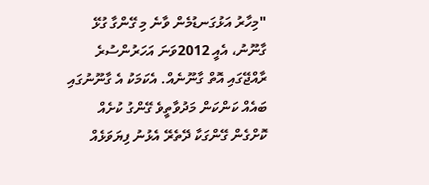"މިހާރު އަޅުގަނޑުމެން ވާނެ މި ގޭންގާ ގުޅޭ ގާނޫނު، އެއީ 2012ވަނަ އަހަރުންސުރެ ރާއްޖޭގައި އޮތް ގާނޫނެއް. އެކަމަކު އެ ގާނޫނުގައި ބައެއް ކަންކަން މަދުވާތީވެ ގޭންގު ކުށެއް ކޮށްގެން ގޭންގަކާ ދޭތެރޭ އެޅުނު ފިޔަވަޅެއް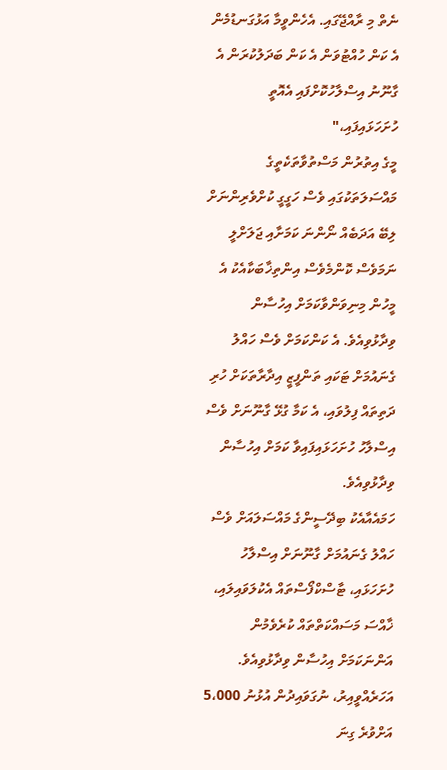ނެތް މި ރާއްޖޭގައި. އެހެންވީމާ އަޅުގަނޑުމެން އެ ކަން ހުއްޓުވަން އެ ކަން ބަދަލުކުރަން އެ ގާނޫނު އިސްލާހުކޮށްފައި އެއޮތީ ހުށަހަޅައިފައި،"
މީގެ އިތުރުން މަސްތުވާތަކެތީގެ މައްސަލަތަކުގައި ވެސް ހަގީގީ ކުށްވެރިންނަށް ލިބޭ އަދަބެއް ނޯންނަ ކަމަށާއި ޖަލަށްލީ ނަމަވެސް ކޮންމެވެސް އިންތިޚާބަކާއެކު އެ މީހުން މިނިވަންވާކަމަށް އިހުސާން ވިދާޅުވިއެވެ. އެ ކަންކަމަށް ވެސް ހައްލު ގެނައުމަށް ޓަކައި ތަންފީޒީ އިދާރާތަކަށް ހުރި ދަތިތައް ފިލުވައި، އެ ކަމާ ގުޅޭ ގާނޫނަށް ވެސް އިސްލާހު ހުށަހަޅައިފައިވާ ކަމަށް އިހުސާން ވިދާޅުވިއެވެ.
ހަމައެއާއެކު ބިދޭސީންގެ މައްސަލައަށް ވެސް ހައްލު ގެނައުމަށް ގާނޫނަށް އިސްލާހު ހުށަހަޅައި، ޓާސްކްފޯސްތައް އެކުލަވައިލައި، ޚާއްސަ މަސައްކަތްތައް ކުރެވެމުން އަންނަކަމަށް އިހުސާން ވިދާޅުވިއެވެ. އަހަރެއްވީއިރު، ނުގަވައިދުން އުޅުނު 5،000 އަށްވުރެ ގިނަ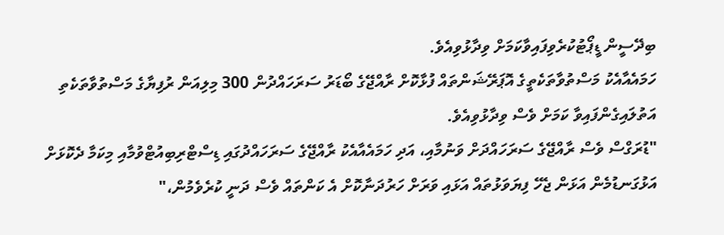ބިދޭސީން ޑީޕޯޓުކުރެވިފައިވާކަމަށް ވިދާޅުވިއެވެ.
ހަމައެއާއެކު މަސްތުވާތަކެތީގެ އޮޕަރޭޝަންތައް ފުޅާކޮށް ރާއްޖޭގެ ބޯޑަރު ސަރަހައްދުން 300 މިލިއަން ރުފިޔާގެ މަސްތުވާތަކެތި އަތުލައިގެންފައިވާ ކަމަށް ވެސް ވިދާޅުވިއެވެ.
"ޑުރަގްސް ވެސް ރާއްޖޭގެ ސަރަހައްދަށް ވަނުމާއި، އަދި ހަމައެއާއެކު ރާއްޖޭގެ ސަރަހައްދުގައި ޑިސްޓްރިބިއުޓްވުމާއި މިކަމާ ދެކޮޅަށް އަޅުގަނޑުމެން އަޅަން ޖެހޭ ފިޔަވަޅުތައް އަޅައި ވަރަށް ހަރުދަނާކޮށް އެ ކަންތައް ވެސް ދަނީ ކުރެވެމުން،"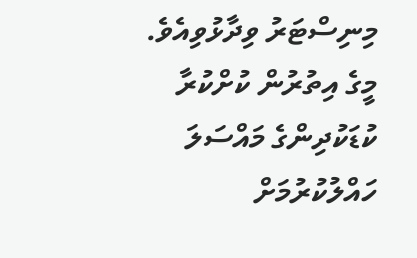މިނިސްޓަރު ވިދާޅުވިއެވެ.
މީގެ އިތުރުން ކުށްކުރާ ކުޑަކުދިންގެ މައްސަލަ ހައްލުކުރުމަށް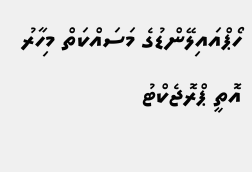ހޯޕްއައިލޭންޑުގެ މަސައްކަތް މިހާރު އޮތީ ޕްރޮޖެކްޓު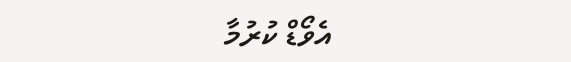އެވޯޑް ކުރުމާ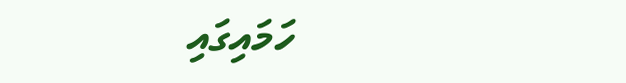ހަމައިގައި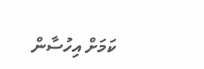ކަމަށް އިހުސާން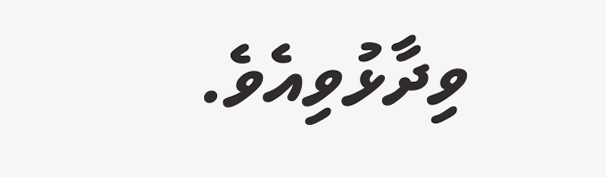ވިދާޅުވިއެވެ.